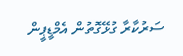ސަރުކާރާ ގުޅޭގޮތުން އެމްޑީޕީން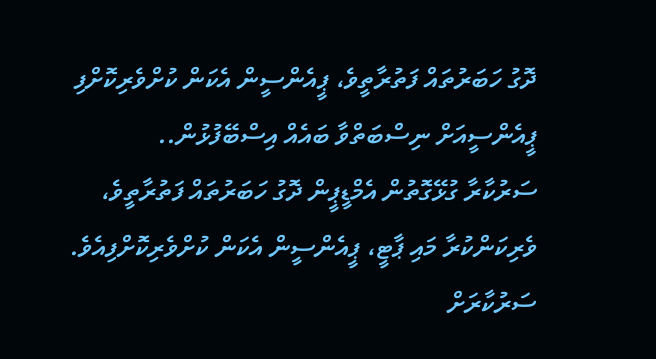ދޮގު ހަބަރުތައް ފަތުރާތީވެ، ޕީއެންސީން އެކަން ކުށްވެރިކޮށްފި
ޕީއެންސީއަށް ނިސްބަތްވާ ބައެއް އިސްބޭފުޅުން..
ސަރުކާރާ ގުޅޭގޮތުން އެމްޑީޕީން ދޮގު ހަބަރުތައް ފަތުރާތީވެ، ވެރިކަންކުރާ މައި ޕާޓީ، ޕީއެންސީން އެކަން ކުށްވެރިކޮށްފިއެވެ.
ސަރުކާރަށް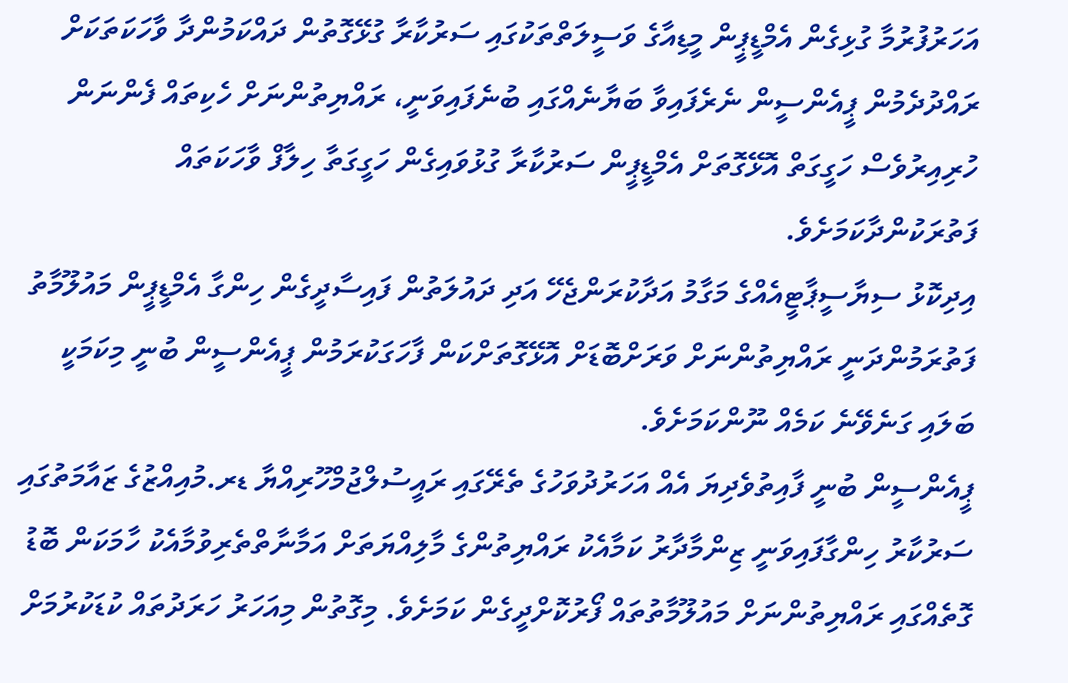އަހަރުފުރުމާ ގުޅިގެން އެމްޑީޕީން މީޑިއާގެ ވަސީލަތްތަކުގައި ސަރުކާރާ ގުޅޭގޮތުން ދައްކަމުންދާ ވާހަކަތަކަށް ރައްދުދެމުން ޕީއެންސީން ނެރެފައިވާ ބަޔާނެއްގައި ބުނެފައިވަނީ، ރައްޔިތުންނަށް ހެކިތައް ފެންނަން ހުރިއިރުވެސް ހަގީގަތް އޮޅޭގޮތަށް އެމްޑީޕީން ސަރުކާރާ ގުޅުވައިގެން ހަގީގަތާ ހިލާފް ވާހަކަތައް ފަތުރަކުންދާކަމަށެވެ.
އިދިކޮޅު ސިޔާސީޕާޓީއެއްގެ މަގާމު އަދާކުރަންޖެހޭ އަދި ދައުލަތުން ފައިސާދީގެން ހިންގާ އެމްޑީޕީން މައުލޫމާތު ފަތުރަމުންދަނީ ރައްޔިތުންނަށް ވަރަށްބޮޑަށް އޮޅޭގޮތަށްކަން ފާހަގަކުރަމުން ޕީއެންސީން ބުނީ މިކަމަކީ ބަލައި ގަނެވޭނެ ކަމެއް ނޫންކަމަށެވެ.
ޕީއެންސީން ބުނީ ފާއިތުވެދިޔަ އެއް އަހަރުދުވަހުގެ ތެރޭގައި ރައީސުލްޖުމްހޫރިއްޔާ ޑރ.މުއިއްޒުގެ ޒައާމަތުގައި ސަރުކާރު ހިންގާފައިވަނީ ޒިންމާދާރު ކަމާއެކު ރައްޔިތުންގެ މާލިއްޔަތަށް އަމާނާތްތެރިވުމާއެކު ހާމަކަން ބޮޑު ގޮތެއްގައި ރައްޔިތުންނަށް މައުލޫމާތުތައް ފޯރުކޮށްދީގެން ކަމަށެވެ. މިގޮތުން މިއަހަރު ހަރަދުތައް ކުޑަކުރުމަށް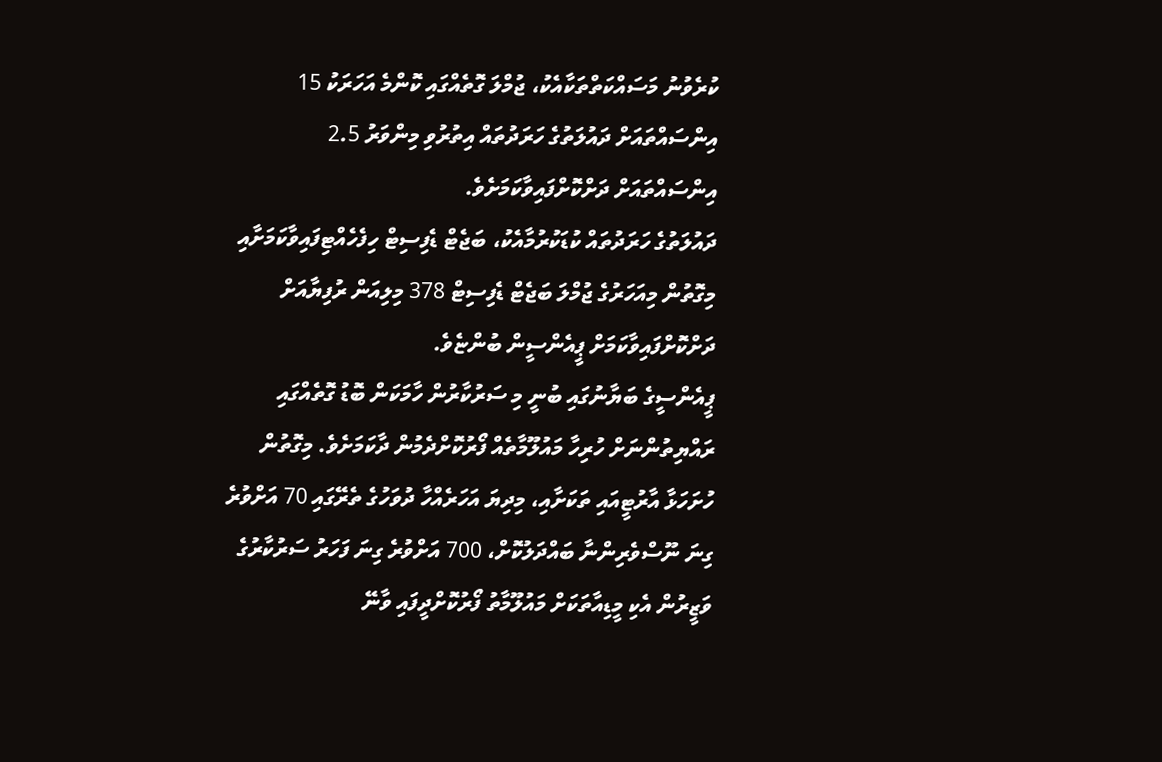ކުރެވުނު މަސައްކަތްތަކާއެކު، ޖުމްލަ ގޮތެއްގައި ކޮންމެ އަހަރަކު 15 އިންސައްތައަށް ދައުލަތުގެ ހަރަދުތައް އިތުރުވި މިންވަރު 2.5 އިންސައްތައަށް ދަށްކޮށްފައިވާކަމަށެވެ.
ދައުލަތުގެ ހަރަދުތައް ކުޑަކުރުމާއެކު، ބަޖެޓް ޑެފިސިޓް ހިފެހެއްޓިފައިވާކަމަށާއި މިގޮތުން މިއަހަރުގެ ޖުމްލަ ބަޖެޓް ޑެފިސިޓް 378 މިލިއަން ރުފިޔާއަށް ދަށްކޮށްފައިވާކަމަށް ޕީއެންސީން ބުންޏެވެ.
ޕީއެންސީގެ ބަޔާނުގައި ބުނީ މި ސަރުކާރުން ހާމަކަން ބޮޑު ގޮތެއްގައި ރައްޔިތުންނަށް ހުރިހާ މައުލޫމާތެއް ފޯރުކޮށްދެމުން ދާކަމަށެވެ. މިގޮތުން ހުށަހަޅާ އާރުޓީއައި ތަކަށާއި، މިދިޔަ އަހަރެއްހާ ދުވަހުގެ ތެރޭގައި 70 އަށްވުރެ ގިނަ ނޫސްވެރިންނާ ބައްދަލުކޮށް، 700 އަށްވުރެ ގިނަ ފަހަރު ސަރުކާރުގެ ވަޒީރުން އެކި މީޑިއާތަކަށް މައުލޫމާތު ފޯރުކޮށްދީފައި ވާނޭ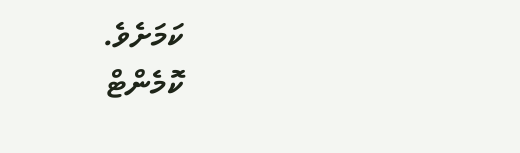ކަމަށެވެ.
ކޮމެންޓް